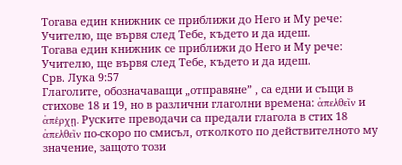Тогава един книжник се приближи до Него и Му рече: Учителю, ще вървя след Тебе, където и да идеш.
Тогава един книжник се приближи до Него и Му рече: Учителю, ще вървя след Тебе, където и да идеш.
Срв. Лука 9:57
Глаголите, обозначаващи „отправяне” , са едни и същи в стихове 18 и 19, но в различни глаголни времена: ἀπελθεῖν и ἀπέρχῃ. Руските преводачи са предали глагола в стих 18 ἀπελθεῖν по-скоро по смисъл, отколкото по действителното му значение, защото този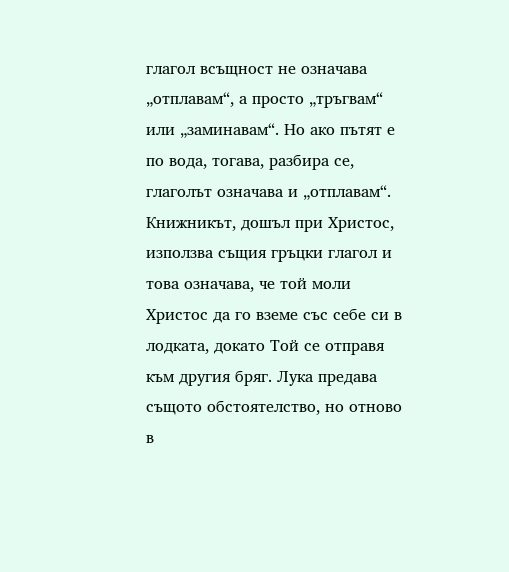глагол всъщност не означава „отплавам“, а просто „тръгвам“ или „заминавам“. Но ако пътят е по вода, тогава, разбира се, глаголът означава и „отплавам“.
Книжникът, дошъл при Христос, използва същия гръцки глагол и това означава, че той моли Христос да го вземе със себе си в лодката, докато Той се отправя към другия бряг. Лука предава същото обстоятелство, но отново в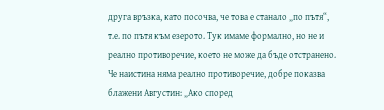друга връзка, като посочва, че това е станало „по пътя“, т.е. по пътя към езерото. Тук имаме формално, но не и реално противоречие, което не може да бъде отстранено. Че наистина няма реално противоречие, добре показва блажени Августин: „Ако според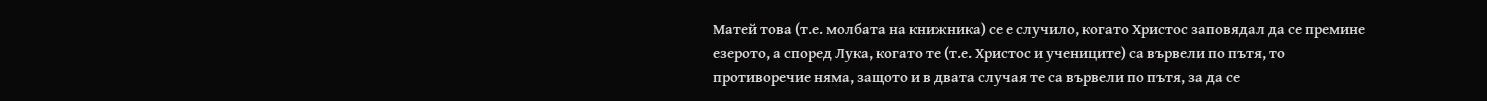Матей това (т.е. молбата на книжника) се е случило, когато Христос заповядал да се премине езерото, а според Лука, когато те (т.е. Христос и учениците) са вървели по пътя, то противоречие няма, защото и в двата случая те са вървели по пътя, за да се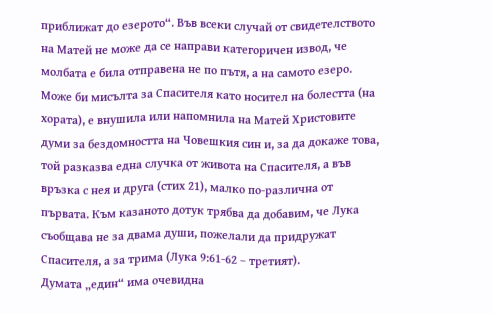приближат до езерото“. Във всеки случай от свидетелството на Матей не може да се направи категоричен извод, че молбата е била отправена не по пътя, а на самото езеро. Може би мисълта за Спасителя като носител на болестта (на хората), е внушила или напомнила на Матей Христовите думи за бездомността на Човешкия син и, за да докаже това, той разказва една случка от живота на Спасителя, а във връзка с нея и друга (стих 21), малко по-различна от първата. Към казаното дотук трябва да добавим, че Лука съобщава не за двама души, пожелали да придружат Спасителя, а за трима (Лука 9:61-62 – третият).
Думата „един“ има очевидна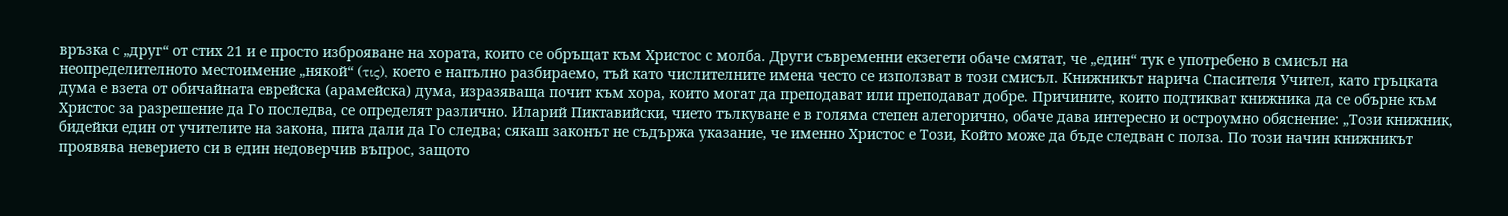връзка с „друг“ от стих 21 и е просто изброяване на хората, които се обръщат към Христос с молба. Други съвременни екзегети обаче смятат, че „един“ тук е употребено в смисъл на неопределителното местоимение „някой“ (τις), което е напълно разбираемо, тъй като числителните имена често се използват в този смисъл. Книжникът нарича Спасителя Учител, като гръцката дума е взета от обичайната еврейска (арамейска) дума, изразяваща почит към хора, които могат да преподават или преподават добре. Причините, които подтикват книжника да се обърне към Христос за разрешение да Го последва, се определят различно. Иларий Пиктавийски, чието тълкуване е в голяма степен алегорично, обаче дава интересно и остроумно обяснение: „Този книжник, бидейки един от учителите на закона, пита дали да Го следва; сякаш законът не съдържа указание, че именно Христос е Този, Който може да бъде следван с полза. По този начин книжникът проявява неверието си в един недоверчив въпрос, защото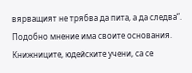вярващият не трябва да пита, а да следва“. Подобно мнение има своите основания. Книжниците, юдейските учени, са се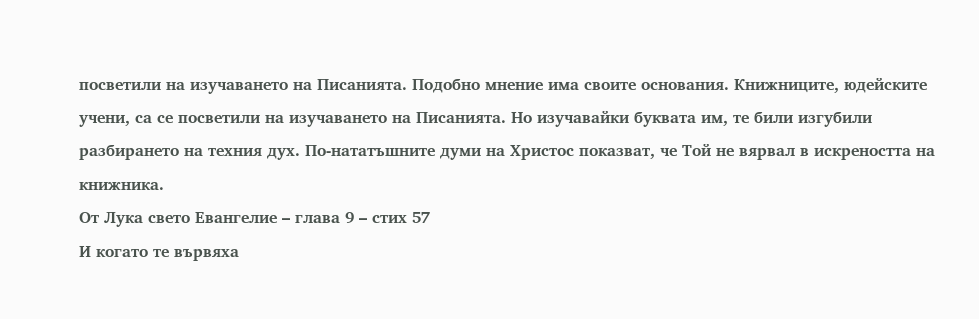посветили на изучаването на Писанията. Подобно мнение има своите основания. Книжниците, юдейските учени, са се посветили на изучаването на Писанията. Но изучавайки буквата им, те били изгубили разбирането на техния дух. По-нататъшните думи на Христос показват, че Той не вярвал в искреността на книжника.
От Лука свето Евангелие – глава 9 – стих 57
И когато те вървяха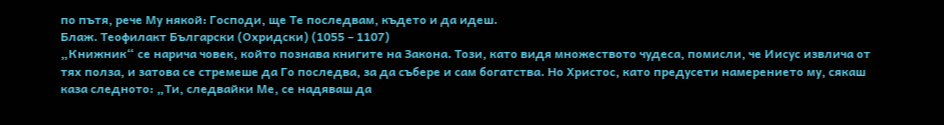по пътя, рече Му някой: Господи, ще Те последвам, където и да идеш.
Блаж. Теофилакт Български (Охридски) (1055 – 1107)
„Книжник“ се нарича човек, който познава книгите на Закона. Този, като видя множеството чудеса, помисли, че Иисус извлича от тях полза, и затова се стремеше да Го последва, за да събере и сам богатства. Но Христос, като предусети намерението му, сякаш каза следното: „Ти, следвайки Ме, се надяваш да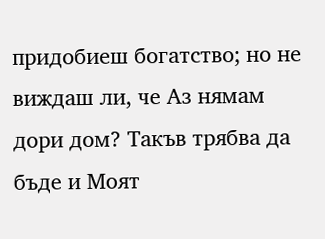придобиеш богатство; но не виждаш ли, че Аз нямам дори дом? Такъв трябва да бъде и Моят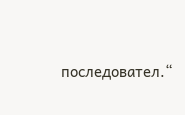последовател.“